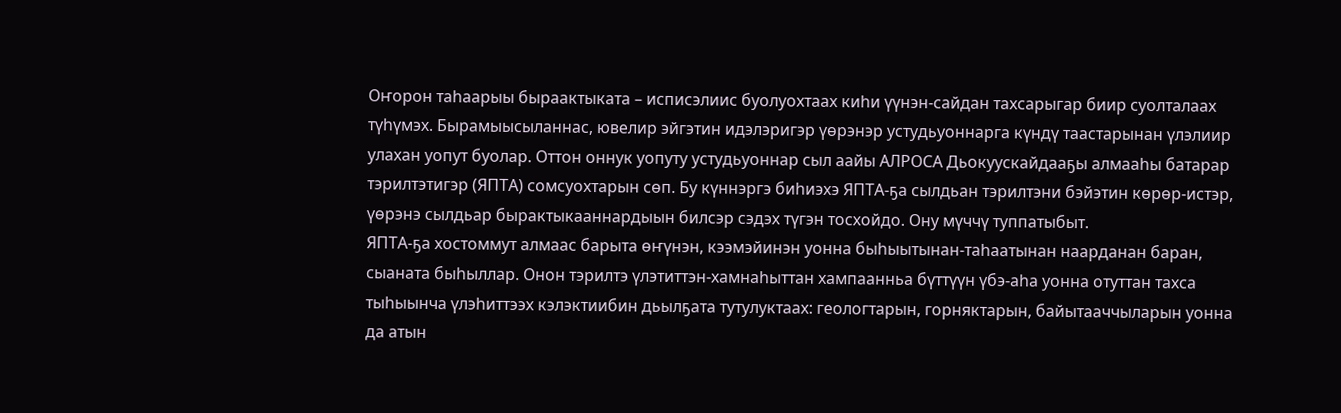Оҥорон таһаарыы быраактыката – исписэлиис буолуохтаах киһи үүнэн-сайдан тахсарыгар биир суолталаах түһүмэх. Бырамыысыланнас, ювелир эйгэтин идэлэригэр үөрэнэр устудьуоннарга күндү таастарынан үлэлиир улахан уопут буолар. Оттон оннук уопуту устудьуоннар сыл аайы АЛРОСА Дьокуускайдааҕы алмааһы батарар тэрилтэтигэр (ЯПТА) сомсуохтарын сөп. Бу күннэргэ биһиэхэ ЯПТА-ҕа сылдьан тэрилтэни бэйэтин көрөр-истэр, үөрэнэ сылдьар бырактыкааннардыын билсэр сэдэх түгэн тосхойдо. Ону мүччү туппатыбыт.
ЯПТА-ҕа хостоммут алмаас барыта өҥүнэн, кээмэйинэн уонна быһыытынан-таһаатынан наарданан баран, сыаната быһыллар. Онон тэрилтэ үлэтиттэн-хамнаһыттан хампаанньа бүттүүн үбэ-аһа уонна отуттан тахса тыһыынча үлэһиттээх кэлэктиибин дьылҕата тутулуктаах: геологтарын, горняктарын, байытааччыларын уонна да атын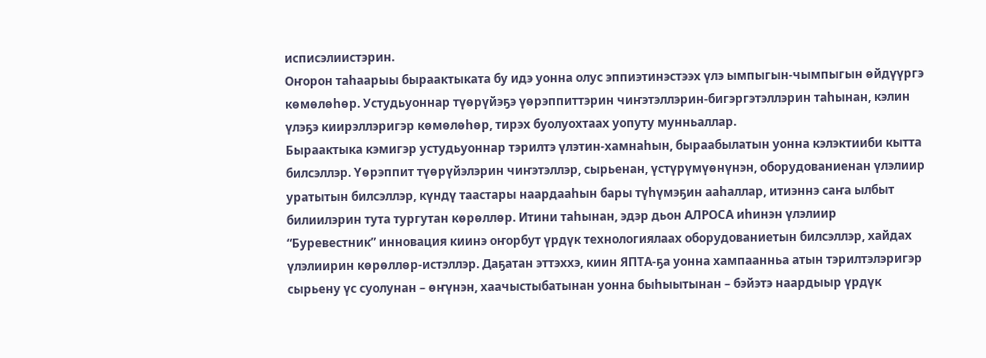исписэлиистэрин.
Оҥорон таһаарыы быраактыката бу идэ уонна олус эппиэтинэстээх үлэ ымпыгын-чымпыгын өйдүүргэ көмөлөһөр. Устудьуоннар түөрүйэҕэ үөрэппиттэрин чиҥэтэллэрин-бигэргэтэллэрин таһынан, кэлин үлэҕэ киирэллэригэр көмөлөһөр, тирэх буолуохтаах уопуту мунньаллар.
Быраактыка кэмигэр устудьуоннар тэрилтэ үлэтин-хамнаһын, быраабылатын уонна кэлэктииби кытта билсэллэр. Үөрэппит түөрүйэлэрин чиҥэтэллэр, сырьенан, үстүрүмүөнүнэн, оборудованиенан үлэлиир уратытын билсэллэр, күндү таастары наардааһын бары түһүмэҕин ааһаллар, итиэннэ саҥа ылбыт билиилэрин тута тургутан көрөллөр. Итини таһынан, эдэр дьон АЛРОСА иһинэн үлэлиир “Буревестник” инновация киинэ оҥорбут үрдүк технологиялаах оборудованиетын билсэллэр, хайдах үлэлиирин көрөллөр-истэллэр. Даҕатан эттэххэ, киин ЯПТА-ҕа уонна хампаанньа атын тэрилтэлэригэр сырьену үс суолунан – өҥүнэн, хаачыстыбатынан уонна быһыытынан – бэйэтэ наардыыр үрдүк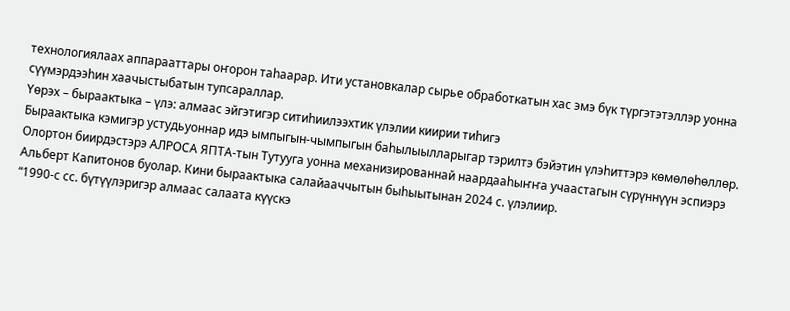технологиялаах аппарааттары оҥорон таһаарар. Ити установкалар сырье обработкатын хас эмэ бүк түргэтэтэллэр уонна сүүмэрдээһин хаачыстыбатын тупсараллар.
Үөрэх – быраактыка – үлэ: алмаас эйгэтигэр ситиһиилээхтик үлэлии киирии тиһигэ
Быраактыка кэмигэр устудьуоннар идэ ымпыгын-чымпыгын баһылыылларыгар тэрилтэ бэйэтин үлэһиттэрэ көмөлөһөллөр. Олортон биирдэстэрэ АЛРОСА ЯПТА-тын Тутууга уонна механизированнай наардааһыҥҥа учаастагын сүрүннүүн эспиэрэ Альберт Капитонов буолар. Кини быраактыка салайааччытын быһыытынан 2024 с. үлэлиир.
“1990-с сс. бүтүүлэригэр алмаас салаата күүскэ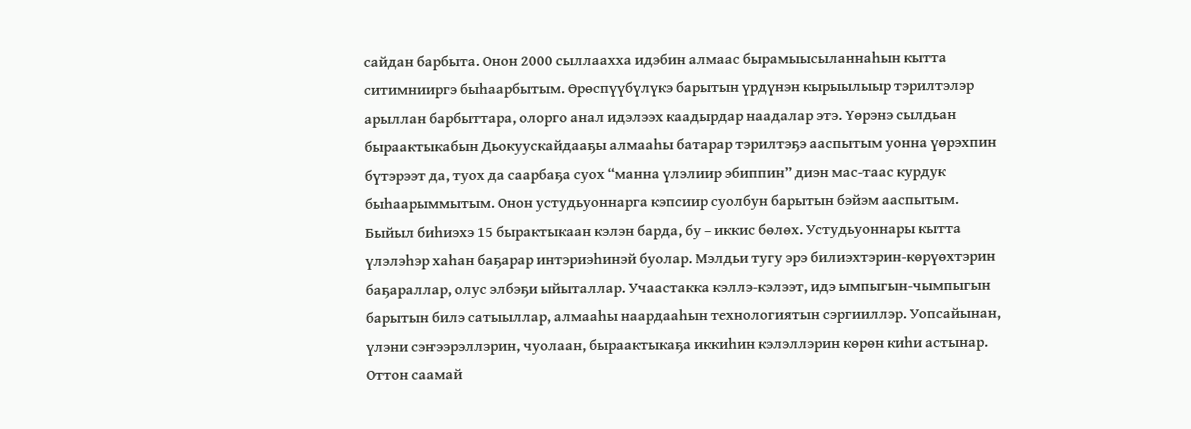сайдан барбыта. Онон 2000 сыллаахха идэбин алмаас бырамыысыланнаһын кытта ситимнииргэ быһаарбытым. Өрөспүүбүлүкэ барытын үрдүнэн кырыылыыр тэрилтэлэр арыллан барбыттара, олорго анал идэлээх каадырдар наадалар этэ. Үөрэнэ сылдьан быраактыкабын Дьокуускайдааҕы алмааһы батарар тэрилтэҕэ ааспытым уонна үөрэхпин бүтэрээт да, туох да саарбаҕа суох “манна үлэлиир эбиппин” диэн мас-таас курдук быһаарыммытым. Онон устудьуоннарга кэпсиир суолбун барытын бэйэм ааспытым.
Быйыл биһиэхэ 15 бырактыкаан кэлэн барда, бу – иккис бөлөх. Устудьуоннары кытта үлэлэһэр хаһан баҕарар интэриэһинэй буолар. Мэлдьи тугу эрэ билиэхтэрин-көрүөхтэрин баҕараллар, олус элбэҕи ыйыталлар. Учаастакка кэллэ-кэлээт, идэ ымпыгын-чымпыгын барытын билэ сатыыллар, алмааһы наардааһын технологиятын сэргииллэр. Уопсайынан, үлэни сэҥээрэллэрин, чуолаан, быраактыкаҕа иккиһин кэлэллэрин көрөн киһи астынар. Оттон саамай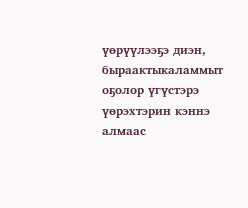үөрүүлээҕэ диэн, быраактыкаламмыт оҕолор үгүстэрэ үөрэхтэрин кэннэ алмаас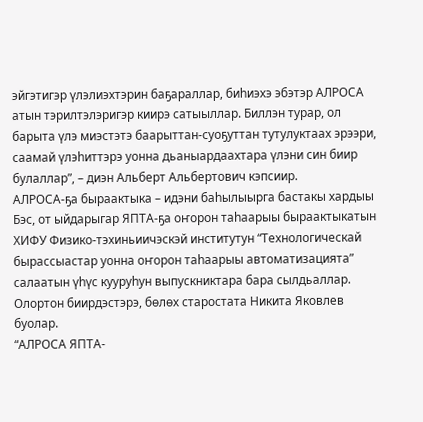эйгэтигэр үлэлиэхтэрин баҕараллар, биһиэхэ эбэтэр АЛРОСА атын тэрилтэлэригэр киирэ сатыыллар. Биллэн турар, ол барыта үлэ миэстэтэ баарыттан-суоҕуттан тутулуктаах эрээри, саамай үлэһиттэрэ уонна дьаныардаахтара үлэни син биир булаллар”, – диэн Альберт Альбертович кэпсиир.
АЛРОСА-ҕа быраактыка – идэни баһылыырга бастакы хардыы
Бэс, от ыйдарыгар ЯПТА-ҕа оҥорон таһаарыы быраактыкатын ХИФУ Физико-тэхиньиичэскэй институтун “Технологическай бырассыастар уонна оҥорон таһаарыы автоматизацията” салаатын үһүс кууруһун выпускниктара бара сылдьаллар. Олортон биирдэстэрэ, бөлөх старостата Никита Яковлев буолар.
“АЛРОСА ЯПТА-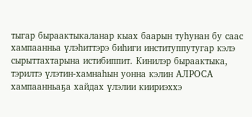тыгар быраактыкаланар кыах баарын туһунан бу саас хампаанньа үлэһиттэрэ биһиги институппутугар кэлэ сырыттахтарына истибиппит. Кинилэр быраактыка, тэрилтэ үлэтин-хамнаһын уонна кэлин АЛРОСА хампаанньаҕа хайдах үлэлии киириэххэ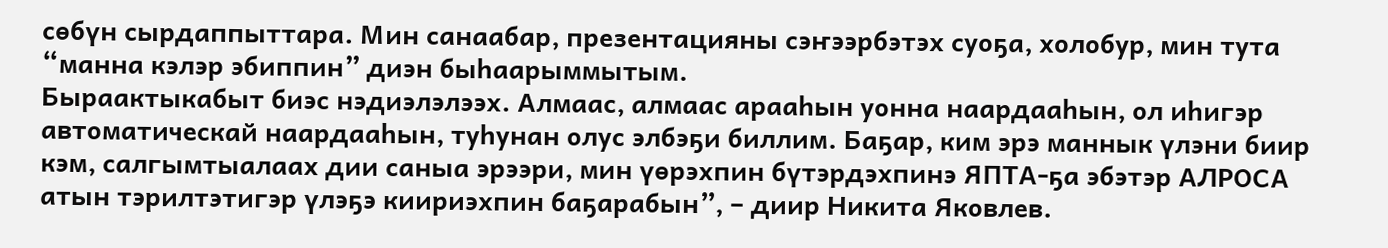сөбүн сырдаппыттара. Мин санаабар, презентацияны сэҥээрбэтэх суоҕа, холобур, мин тута “манна кэлэр эбиппин” диэн быһаарыммытым.
Быраактыкабыт биэс нэдиэлэлээх. Алмаас, алмаас арааһын уонна наардааһын, ол иһигэр автоматическай наардааһын, туһунан олус элбэҕи биллим. Баҕар, ким эрэ маннык үлэни биир кэм, салгымтыалаах дии саныа эрээри, мин үөрэхпин бүтэрдэхпинэ ЯПТА-ҕа эбэтэр АЛРОСА атын тэрилтэтигэр үлэҕэ киириэхпин баҕарабын”, – диир Никита Яковлев.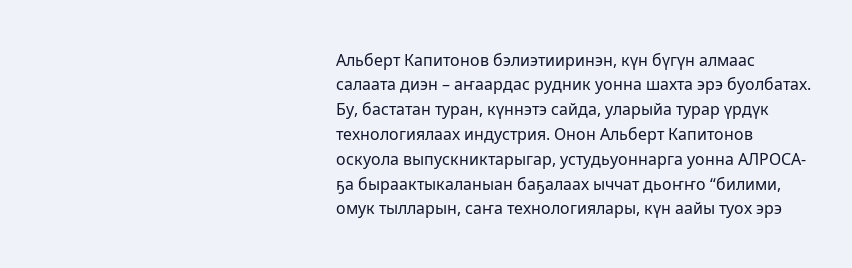Альберт Капитонов бэлиэтииринэн, күн бүгүн алмаас салаата диэн – аҥаардас рудник уонна шахта эрэ буолбатах. Бу, бастатан туран, күннэтэ сайда, уларыйа турар үрдүк технологиялаах индустрия. Онон Альберт Капитонов оскуола выпускниктарыгар, устудьуоннарга уонна АЛРОСА-ҕа быраактыкаланыан баҕалаах ыччат дьоҥҥо “билими, омук тылларын, саҥа технологиялары, күн аайы туох эрэ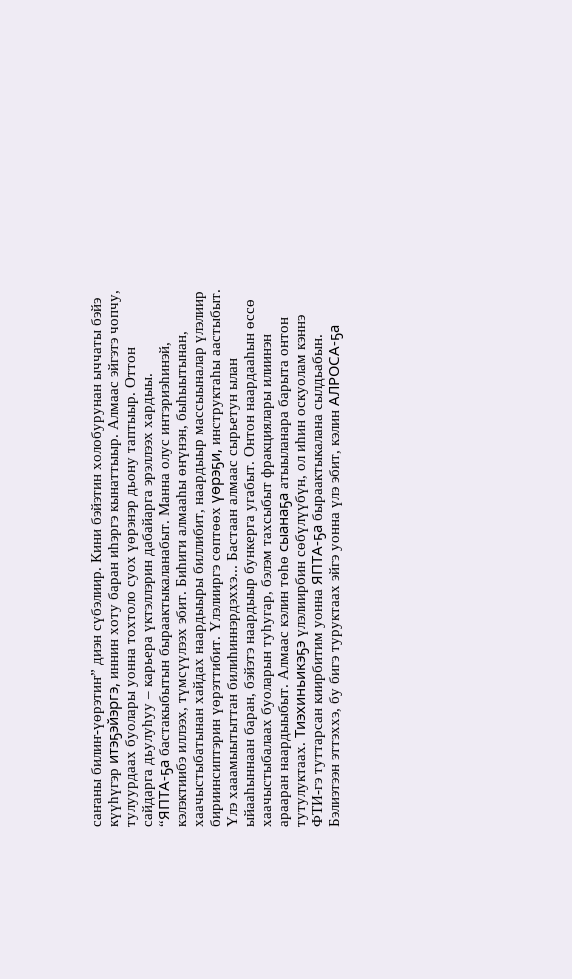саҥаны билиҥ-үөрэтиҥ” диэн сүбэлиир. Кини бэйэтин холобурунан ыччаты бэйэ күүһүгэр итэҕэйэргэ, иннин хоту баран иһэргэ кынаттыыр. Алмаас эйгэтэ чопчу, тулуурдаах буолары уонна тохтоло суох үөрэнэр дьону таптыыр. Оттон сайдарга дьулуһуу – карьера үктэллэрин дабайарга эрэллээх хардыы.
“ЯПТА-ҕа бастакыбытын быраактыкаланабыт. Манна олус интэриэһинэй, кэлэктиибэ иллээх, түмсүүлээх эбит. Биһиги алмааһы өҥүнэн, быһыытынан, хаачыстыбатынан хайдах наардыыры биллибит, наардыыр массыыналар үлэлиир бириинсиптэрин үөрэттибит. Үлэлииргэ сөптөөх үөрэҕи, инструктаһы аастыбыт. Үлэ хааамыытыттан билиһиннэрдэххэ... Бастаан алмаас сырьетун ылан ыйааһыннаан баран, бэйэтэ наардыыр бункерга угабыт. Онтон наардааһын өссө хаачыстыбалаах буоларын туһугар, бэлэм тахсыбыт фракциялары илиинэн арааран наардыыбыт. Алмаас кэлин төһө сыанаҕа атыыланара барыта онтон тутулуктаах. Тиэхиньикэҕэ үлэлиирбин сөбүлүүбүн, ол иһин оскуолам кэннэ ФТИ-гэ туттарсан киирбитим уонна ЯПТА-ҕа быраактыкалана сылдьабын. Бэлиэтээн эттэххэ, бу бигэ туруктаах эйгэ уонна үлэ эбит, кэлин АЛРОСА-ҕа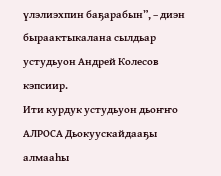үлэлиэхпин баҕарабын”, – диэн быраактыкалана сылдьар устудьуон Андрей Колесов кэпсиир.
Ити курдук устудьуон дьоҥҥо АЛРОСА Дьокуускайдааҕы алмааһы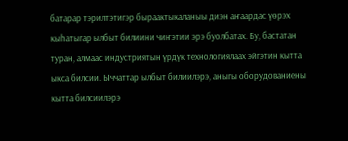батарар тэрилтэтигэр быраактыкаланыы диэн аҥаардас үөрэх кыһатыгар ылбыт билиини чиҥэтии эрэ буолбатах. Бу, бастатан туран, алмаас индустриятын үрдүк технологиялаах эйгэтин кытта ыкса билсии. Ыччаттар ылбыт билиилэрэ, аныгы оборудованиены кытта билсиилэрэ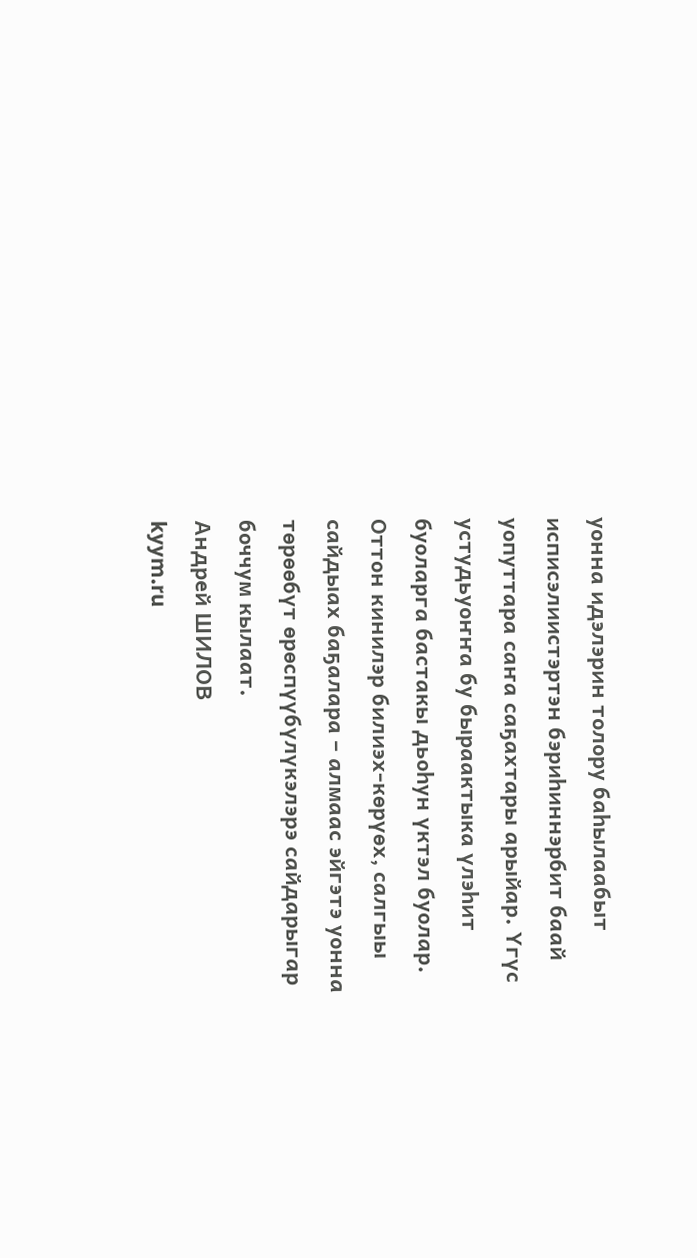уонна идэлэрин толору баһылаабыт исписэлиистэртэн бэриһиннэрбит баай уопуттара саҥа саҕахтары арыйар. Үгүс устудьуоҥҥа бу быраактыка үлэһит буоларга бастакы дьоһун үктэл буолар. Оттон кинилэр билиэх-көрүөх, салгыы сайдыах баҕалара – алмаас эйгэтэ уонна төрөөбүт өрөспүүбүлүкэлэрэ сайдарыгар боччум кылаат.
Андрей ШИЛОВ
kyym.ru